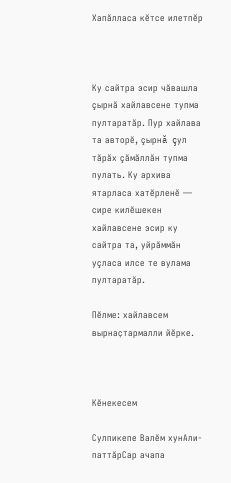Хапăлласа кĕтсе илетпĕр



Ку сайтра эсир чăвашла çырнă хайлавсене тупма пултаратăр. Пур хайлава та авторĕ, çырнă çул тăрăх çăмăллăн тупма пулать. Ку архива ятарласа хатĕрленĕ — сире килĕшекен хайлавсене эсир ку сайтра та, уйрăммăн уçласа илсе те вулама пултаратăр.

Пӗлме: хайлавсем вырнаҫтармалли йӗрке.



Кĕнекесем

Сулпикепе Валĕм хунАли-паттăрСар ачапа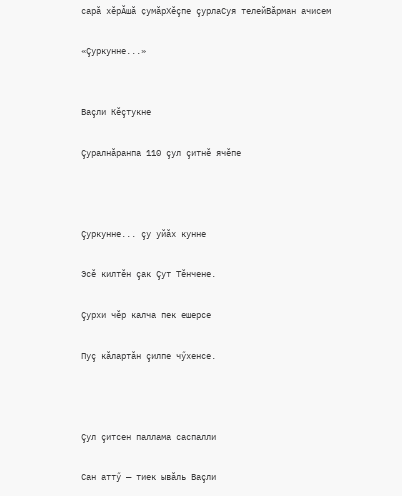сарă хĕрӐшӑ ҫумӑрХĕçпе çурлаСуя телейВăрман ачисем

«Çуркунне...»


Ваçли Кĕçтукне

Çуралнăранпа 110 çул çитнĕ ячĕпе



Çуркунне... çу уйăх кунне

Эсĕ килтĕн çак Çут Тĕнчене.

Çурхи чĕр калча пек ешерсе

Пуç кăлартăн çилпе чӳхенсе.



Çул çитсен паллама саспалли

Сан аттӳ — тиек ывăль Ваçли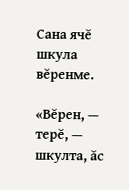Сана ячĕ шкула вĕренме.

«Вĕрен, — терĕ, — шкулта, ăс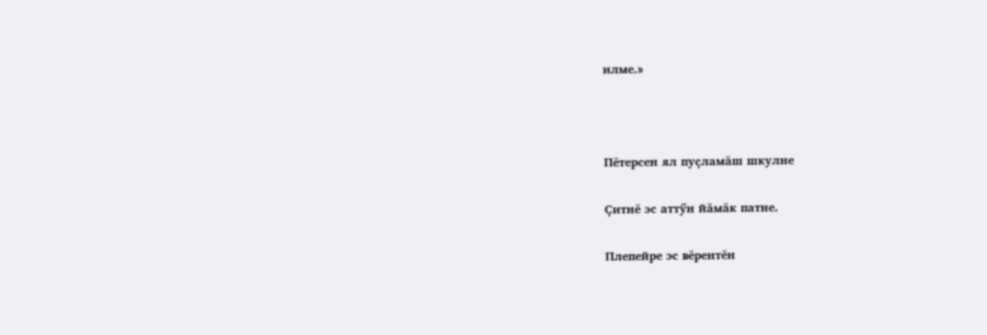илме.»



Пĕтерсен ял пуçламăш шкулне

Çитнĕ эс аттӳн йăмăк патне.

Плепейре эс вĕрентĕн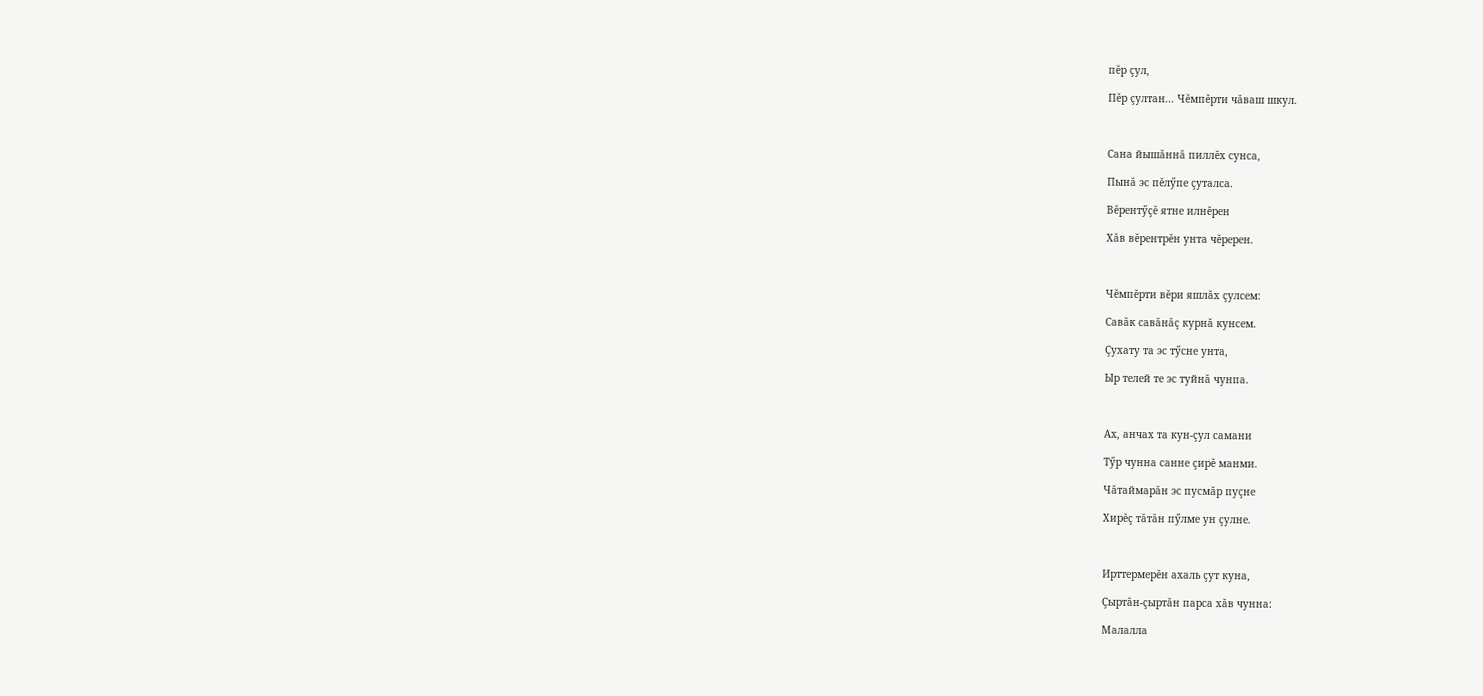пĕр çул,

Пĕр çултан... Чĕмпĕрти чăваш шкул.



Сана йышăннă пиллĕх сунса,

Пынă эс пĕлӳпе çуталса.

Вĕрентӳçĕ ятне илнĕрен

Хăв вĕрентрĕн унта чĕререн.



Чĕмпĕрти вĕри яшлăх çулсем:

Савăк савăнăç курнă кунсем.

Çухату та эс тӳсне унта,

Ыр телей те эс туйнă чунпа.



Ах, анчах та кун-çул самани

Тӳр чунна санне çирĕ манми.

Чăтаймарăн эс пусмăр пуçне

Хирĕç тăтăн пӳлме ун çулне.



Ирттермерĕн ахаль çут куна,

Çыртăн-çыртăн парса хăв чунна:

Малалла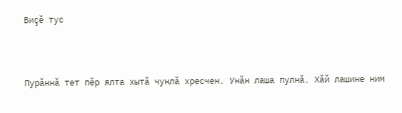Виçĕ тус


Пурăннă тет пĕр ялта хытă чунлă хресчен. Унăн лаша пулнă. Хăй лашине ним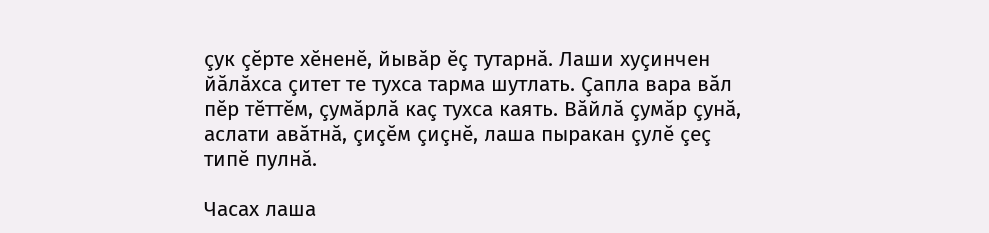çук çĕрте хĕненĕ, йывăр ĕç тутарнă. Лаши хуçинчен йăлăхса çитет те тухса тарма шутлать. Çапла вара вăл пĕр тĕттĕм, çумăрлă каç тухса каять. Вăйлă çумăр çунă, аслати авăтнă, çиçĕм çиçнĕ, лаша пыракан çулĕ çеç типĕ пулнă.

Часах лаша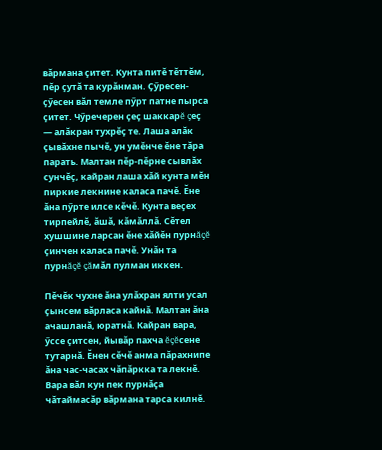вăрмана çитет. Кунта питĕ тĕттĕм, пĕр çутă та курăнман. Çӳресен-çӳесен вăл темле пӳрт патне пырса çитет. Чӳречерен çеç шаккарĕ çеç — алăкран тухрĕç те. Лаша алăк çывăхне пычĕ, ун умĕнче ĕне тăра парать. Малтан пĕр-пĕрне сывлăх сунчĕç, кайран лаша хăй кунта мĕн пиркие лекнине каласа пачĕ. Ĕне ăна пӳрте илсе кĕчĕ. Кунта веçех тирпейлĕ, ăшă, кăмăллă. Сĕтел хушшине ларсан ĕне хăйĕн пурнăçĕ çинчен каласа пачĕ. Унăн та пурнăçĕ çăмăл пулман иккен.

Пĕчĕк чухне ăна улăхран ялти усал çынсем вăрласа кайнă. Малтан ăна ачашланă, юратнă. Кайран вара, ӳссе çитсен, йывăр пахча ĕçĕсене тутарнă. Ĕнен сĕчĕ анма пăрахнипе ăна час-часах чăпăркка та лекнĕ. Вара вăл кун пек пурнăçа чăтаймасăр вăрмана тарса килнĕ.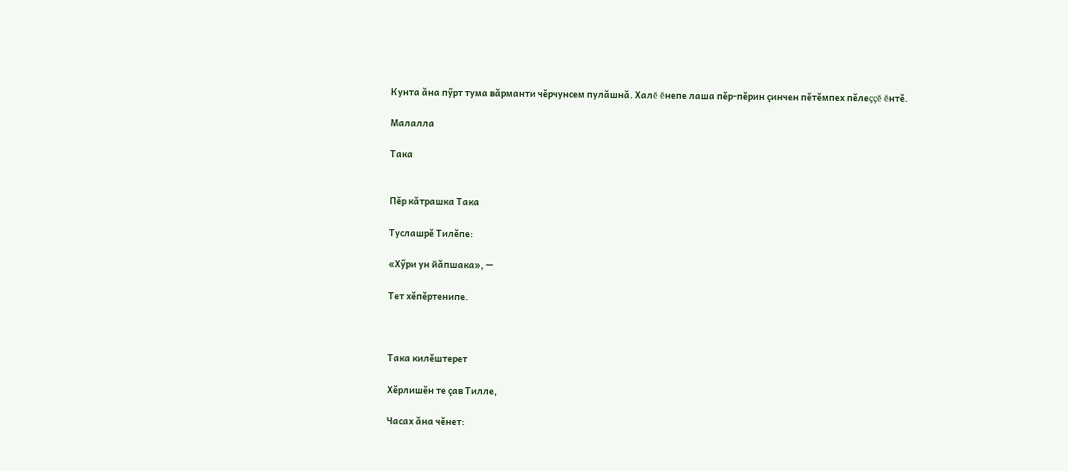Кунта ăна пӳрт тума вăрманти чĕрчунсем пулăшнă. Халĕ ĕнепе лаша пĕр-пĕрин çинчен пĕтĕмпех пĕлеççĕ ĕнтĕ.

Малалла

Така


Пĕр кăтрашка Така

Туслашрĕ Тилĕпе:

«Хӳри ун йăпшака», —

Тет хĕпĕртенипе.



Така килĕштерет

Хĕрлишĕн те çав Тилле,

Часах ăна чĕнет: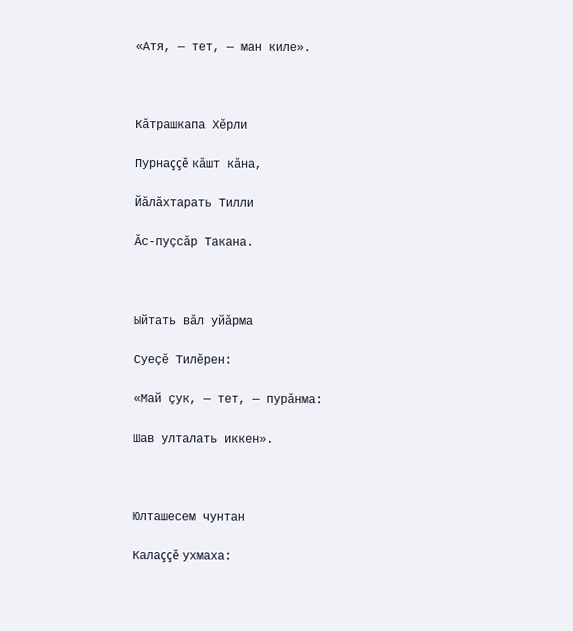«Атя, — тет, — ман киле».



Кăтрашкапа Хĕрли

Пурнаççĕ кăшт кăна,

Йăлăхтарать Тилли

Ăс-пуçсăр Такана.



Ыйтать вăл уйăрма

Суеçĕ Тилĕрен:

«Май çук, — тет, — пурăнма:

Шав улталать иккен».



Юлташесем чунтан

Калаççĕ ухмаха: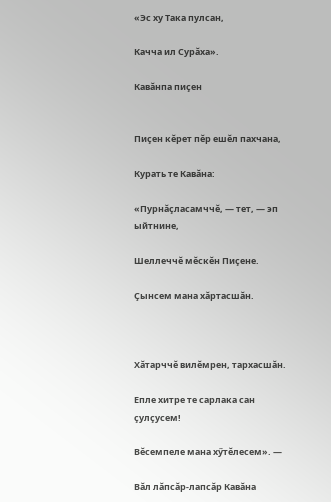«Эс ху Така пулсан,

Качча ил Сурăха».

Кавăнпа пиçен


Пиçен кĕрет пĕр ешĕл пахчана,

Курать те Кавăна:

«Пурнăçласамччĕ, — тет, — эп ыйтнине,

Шеллеччĕ мĕскĕн Пиçене.

Çынсем мана хăртасшăн.



Хăтарччĕ вилĕмрен, тархасшăн.

Епле хитре те сарлака сан çулçусем!

Вĕсемпеле мана хӳтĕлесем». —

Вăл лăпсăр-лапсăр Кавăна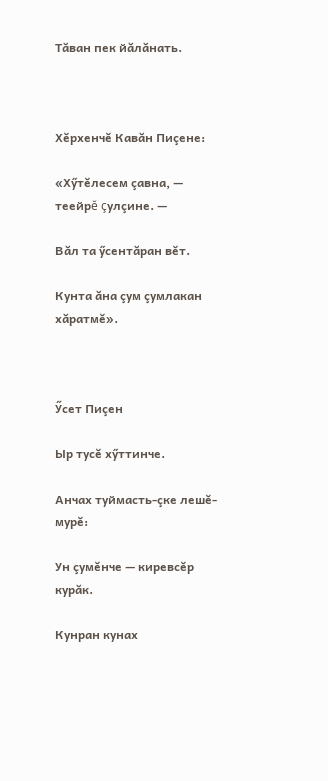Тăван пек йăлăнать.



Хĕрхенчĕ Кавăн Пиçене:

«Хӳтĕлесем çавна, — теейрĕ çулçине. —

Вăл та ӳсентăран вĕт.

Кунта ăна çум çумлакан хăратмĕ».



Ӳсет Пиçен

Ыр тусĕ хӳттинче.

Анчах туймасть-çке лешĕ-мурĕ:

Ун çумĕнче — киревсĕр курăк.

Кунран кунах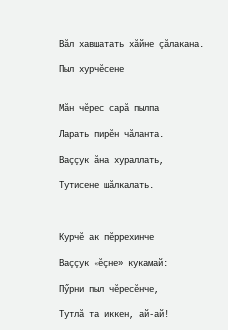Вăл хавшатать хăйне çăлакана.

Пыл хурчĕсене


Мăн чĕрес сарă пылпа

Ларать пирĕн чăланта.

Ваççук ăна хураллать,

Тутисене шăлкалать.



Курчĕ ак пĕррехинче

Ваççук «ĕçне» кукамай:

Пӳрни пыл чĕресĕнче,

Тутлă та иккен, ай-ай!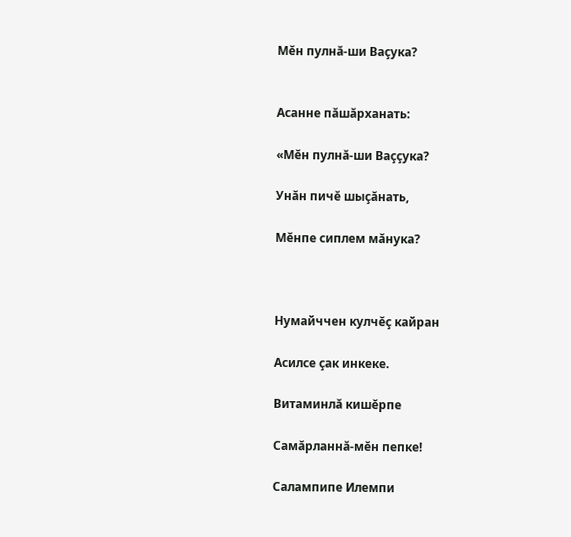Мĕн пулнă-ши Ваçука?


Асанне пăшăрханать:

«Мĕн пулнă-ши Ваççука?

Унăн пичĕ шыçăнать,

Мĕнпе сиплем мăнука?



Нумайччен кулчĕç кайран

Асилсе çак инкеке.

Витаминлă кишĕрпе

Самăрланнă-мĕн пепке!

Салампипе Илемпи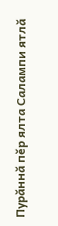Пурăннă пĕр ялта Салампи ятлă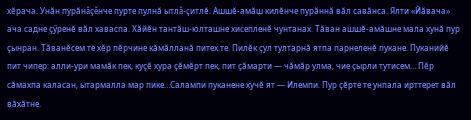хĕрача. Унăн пурăнăçĕнче пурте пулнă ытлă-çитлĕ. Ашшĕ-амăш килĕнче пурăннă вăл савăнса. Ялти «Йăвача» ача садне çӳренĕ вăл хаваспа. Хăйĕн тантăш-юлташне хисепленĕ чунтанах. Тăван ашшĕ-амăшне мала хунă пур çынран. Тăванĕсем те хĕр пĕрчине кăмăлланă питех те. Пилĕк çул тултарнă ятпа парнеленĕ пукане. Пуканийĕ пит чипер: алли-ури мамăк пек, куçĕ хура çĕмĕрт пек, пит çăмарти — чăмăр улма, чие çырли тутисем… Пĕр сăмахпа каласан, ытармалла мар пике…Салампи пуканене хучĕ ят — Илемпи. Пур çĕрте те унпала ирттерет вăл вăхăтне.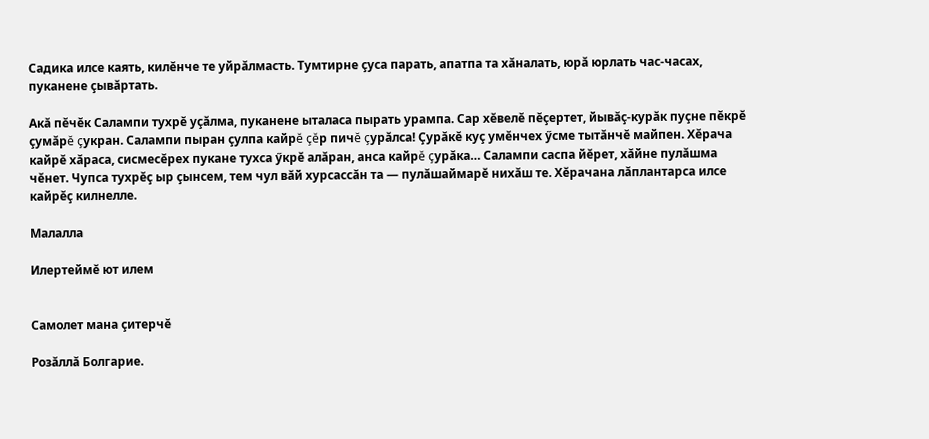Садика илсе каять, килĕнче те уйрăлмасть. Тумтирне çуса парать, апатпа та хăналать, юрă юрлать час-часах, пуканене çывăртать.

Акă пĕчĕк Салампи тухрĕ уçăлма, пуканене ыталаса пырать урампа. Сар хĕвелĕ пĕçертет, йывăç-курăк пуçне пĕкрĕ çумăрĕ çукран. Салампи пыран çулпа кайрĕ çĕр пичĕ çурăлса! Çурăкĕ куç умĕнчех ӳсме тытăнчĕ майпен. Хĕрача кайрĕ хăраса, сисмесĕрех пукане тухса ӳкрĕ алăран, анса кайрĕ çурăка… Салампи саспа йĕрет, хăйне пулăшма чĕнет. Чупса тухрĕç ыр çынсем, тем чул вăй хурсассăн та — пулăшаймарĕ нихăш те. Хĕрачана лăплантарса илсе кайрĕç килнелле.

Малалла

Илертеймĕ ют илем


Самолет мана çитерчĕ

Розăллă Болгарие.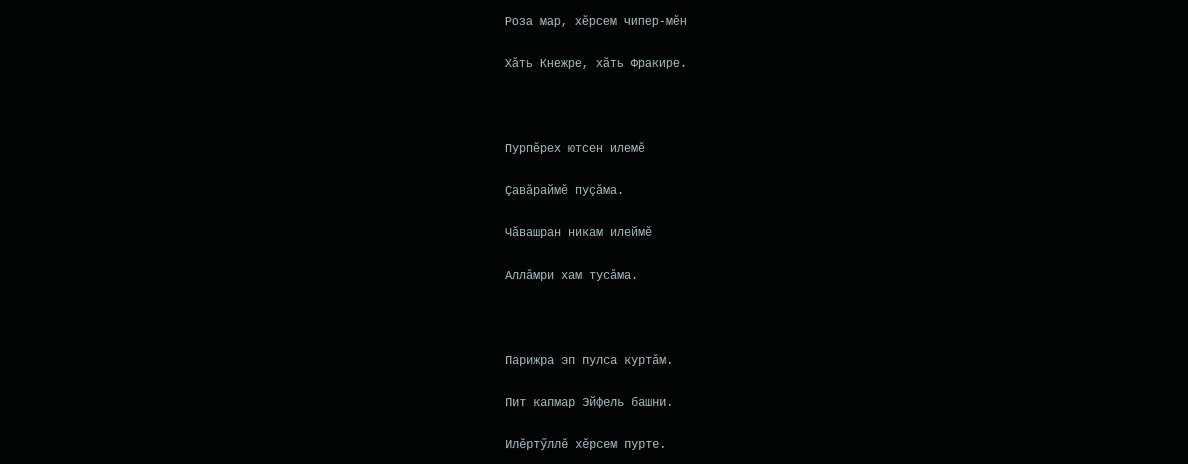Роза мар, хĕрсем чипер-мĕн

Хăть Кнежре, хăть Фракире.



Пурпĕрех ютсен илемĕ

Çавăраймĕ пуçăма.

Чăвашран никам илеймĕ

Аллăмри хам тусăма.



Парижра эп пулса куртăм.

Пит капмар Эйфель башни.

Илĕртӳллĕ хĕрсем пурте.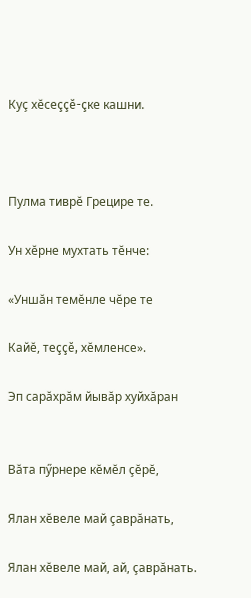Куç хĕсеççĕ-çке кашни.



Пулма тиврĕ Грецире те.

Ун хĕрне мухтать тĕнче:

«Уншăн темĕнле чĕре те

Кайĕ, теççĕ, хĕмленсе».

Эп сарăхрăм йывăр хуйхăран


Вăта пӳрнере кĕмĕл çĕрĕ,

Ялан хĕвеле май çаврăнать,

Ялан хĕвеле май, ай, çаврăнать.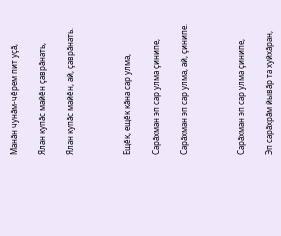Манăн чунăм-чĕрем пит уçă,

Ялан купăс майĕн çаврăнать,

Ялан купăс майĕн, ай, çаврăнать.



Ещĕк, ещĕк кăна сар улма,

Сарăхман эп сар улма çинипе,

Сарăхман эп сар улма, ай, çинипе.



Сарăхман эп сар улма çинипе,

Эп сарăхрăм йывăр та хуйхăран,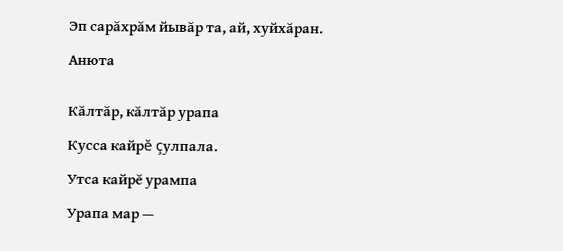Эп сарăхрăм йывăр та, ай, хуйхăран.

Анюта


Кăлтăр, кăлтăр урапа

Кусса кайрĕ çулпала.

Утса кайрĕ урампа

Урапа мар —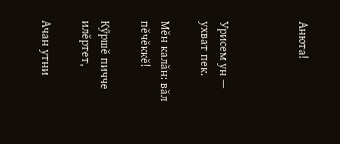Анюта!



Урисем ун — ухват пек.

Мĕн калăн: вăл пĕчĕккĕ!

Кӳршĕ пичче илĕртет,

Ачан утни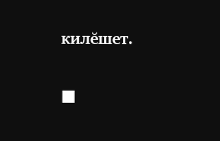килĕшет.

■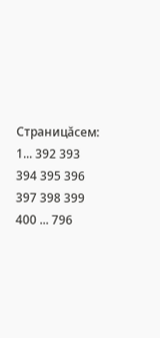Страницăсем: 1... 392 393 394 395 396 397 398 399 400 ... 796